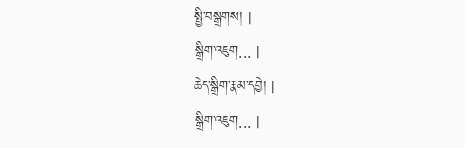སྤྱི་བསྒྲགས། |
སྒྲིག་འཇུག... |
ཆེད་སྒྲིག་རྣམ་དབྱེ། |
སྒྲིག་འཇུག... |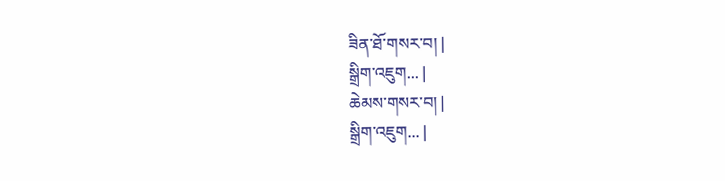ཟིན་ཐོ་གསར་བ། |
སྒྲིག་འཇུག... |
ཆེམས་གསར་བ། |
སྒྲིག་འཇུག... |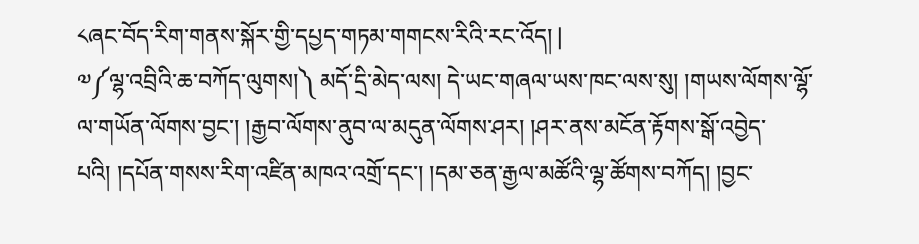༨ཞང་བོད་རིག་གནས་སྐོར་གྱི་དཔྱད་གཏམ་གགངས་རིའི་རང་འོད། |
༧༼ལྷ་འབྲིའི་ཆ་བཀོད་ལུགས།༽ མདོ་དྲི་མེད་ལས། དེ་ཡང་གཞལ་ཡས་ཁང་ལས་སུ། །གཡས་ལོགས་ལྷོ་ལ་གཡོན་ལོགས་བྱང་། །རྒྱབ་ལོགས་ནུབ་ལ་མདུན་ལོགས་ཤར། །ཤར་ནས་མངོན་རྟོགས་སྒོ་འབྱེད་པའི། །དཔོན་གསས་རིག་འཛིན་མཁའ་འགྲོ་དང་། །དམ་ཅན་རྒྱལ་མཚོའི་ལྷ་ཚོགས་བཀོད། །བྱང་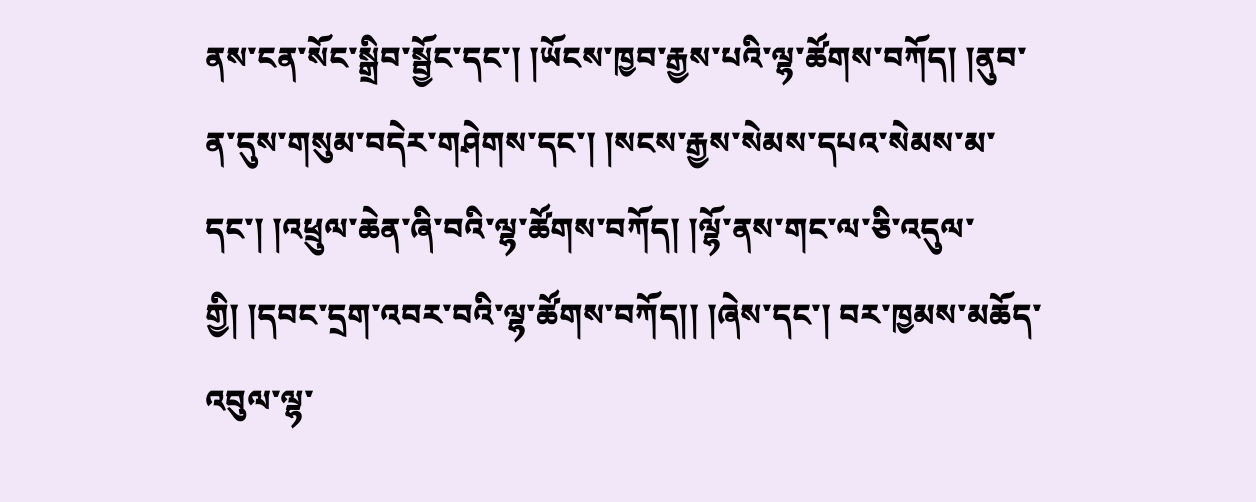ནས་ངན་སོང་སྒྲིབ་སྦྱོང་དང་། །ཡོངས་ཁྱབ་རྒྱས་པའི་ལྷ་ཚོགས་བཀོད། །ནུབ་ན་དུས་གསུམ་བདེར་གཤེགས་དང་། །སངས་རྒྱས་སེམས་དཔའ་སེམས་མ་དང་། །འཕྲུལ་ཆེན་ཞི་བའི་ལྷ་ཚོགས་བཀོད། །ལྷོ་ནས་གང་ལ་ཅི་འདུལ་གྱི། །དབང་དྲག་འབར་བའི་ལྷ་ཚོགས་བཀོད།། །ཞེས་དང་། བར་ཁྱམས་མཆོད་འབུལ་ལྷ་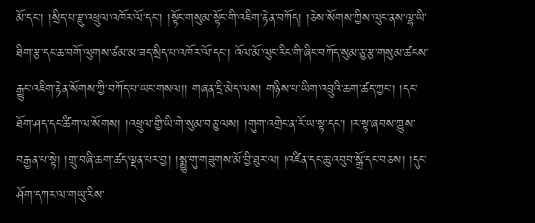མོ་དང་། །སྲིད་པ་རྫུ་འཕྲུལ་འཁོར་ལོ་དང་། །སྟོང་གསུམ་སྟོང་གི་འཇིག་རྟེན་བཀོད། །ཅེས་སོགས་ཀྱིས་ལུང་ནས་ལྷ་ཡི་ཐིག་རྩ་དང་ཆ་བགོ་ལུགས་ཙམ་མ་ཟད་སྲིད་པ་འཁོར་ལོ་དང་། འོལ་མོ་ལུང་རིང་གི་ཞིང་བཀོད་སུམ་ཅུ་རྩ་གསུམ་ཚངས་རྒྱུང་འཇིག་རྟེན་སོགས་ཀྱི་བཀོད་པ་ཡང་གསལ།། གཞན་དྲི་མེད་ལས། གཉིས་པ་ཡིག་འབྲུའི་ཆག་ཚད་ཀྱང་། །དང་ཐོག་ཤད་དང་ཚིག་ལ་སོགས། །འཕྲུལ་གྱི་ཡི་གེ་སུམ་བཅུ་ལས། །གུག་འགྲེང་ན་རོ་ཡ་སྟ་དང་། །ར་སྟ་ཞབས་ཀྱུས་བརྒྱན་པ་སྟེ། །གྲུ་བཞི་ཆག་ཚད་ལྡན་པར་བྱ། །སྨྱུ་གུ་གཟུགས་མོ་བྱི་ཐུར་ལ། །འཛིན་དང་ཆུ་འབུབ་སྒྲོ་དང་བཅས། །དུང་ཤོག་དཀར་ལ་གཡུ་རིས་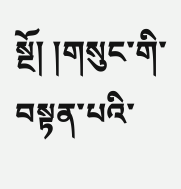སྔོ། །གསུང་གི་བསྟན་པའི་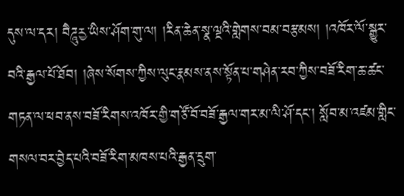དུས་ལ་དར། བཻཌཱུརྱ་ཡིས་ཤོག་གུ་ལ། །རིན་ཆེན་སྣ་ལྔའི་གླེགས་བམ་བརྩམས། །འཁོར་ལོ་སྒྱུར་བའི་རྒྱལ་པོ་ཐོབ། །ཞེས་སོགས་ཀྱིས་ལུང་རྣམས་ནས་སྟོན་པ་གཤེན་རབ་ཀྱིས་བཟོ་རིག་ཆ་ཚང་གཏན་ལ་ཕབ་ནས་བཟོ་རིགས་འཁོར་གྱི་གཙོ་བོ་བཟོ་རྒྱལ་གར་མ་ལི་ཤོ་དང་། སློབ་མ་འཛམ་གླིང་གསལ་བར་བྱེད་པའི་བཟོ་རིག་མཁས་པའི་རྒྱན་དྲུག་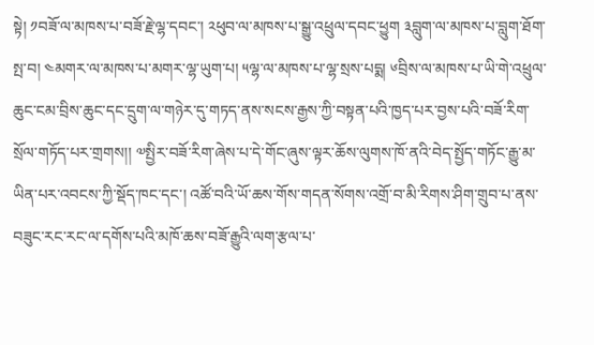སྟེ། ༡བཟོ་ལ་མཁས་པ་བཟོ་རྗེ་ལྷ་དབང་། ༢ཕུབ་ལ་མཁས་པ་སྒྱུ་འཕྲུལ་དབང་ཕྱུག ༣བླུག་ལ་མཁས་པ་བླུག་ཐོག་སྤ་བ། ༤མགར་ལ་མཁས་པ་མགར་ལྷ་ཡུག་པ། ༥ལྷ་ལ་མཁས་པ་ལྷ་སྲས་པདྨ། ༦བྲིས་ལ་མཁས་པ་ཡི་གེ་འཕྲུལ་ཆུང་ངམ་བྲིས་ཆུང་དང་དྲུག་ལ་གཉེར་དུ་གཏད་ནས་སངས་རྒྱས་ཀྱི་བསྟན་པའི་ཁྱད་པར་བྱས་པའི་བཟོ་རིག་སྲོལ་གཏོད་པར་གྲགས།། ༧སྤྱིར་བཟོ་རིག་ཞེས་པ་དེ་གོང་ཞུས་ལྟར་ཆོས་ལུགས་ཁོ་ནའི་བེད་སྤྱོད་གཏོང་རྒྱུ་མ་ཡིན་པར་འབངས་ཀྱི་སྡོད་ཁང་དང་། འཚོ་བའི་ཡོ་ཆས་གོས་གདན་སོགས་འགྲོ་བ་མི་རིགས་ཤིག་གྲུབ་པ་ནས་བཟུང་རང་རང་ལ་དགོས་པའི་མཁོ་ཆས་བཟོ་རྒྱུའི་ལག་རྩལ་པ་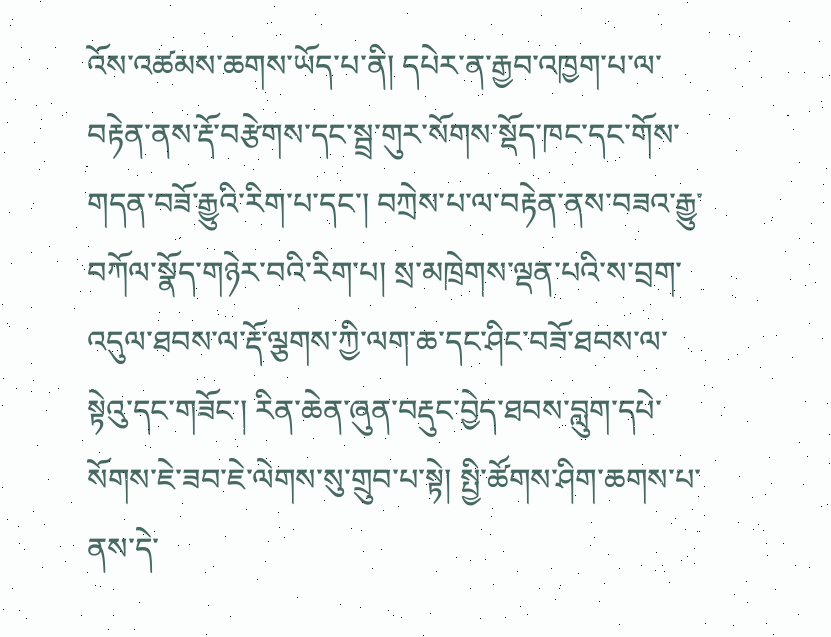འོས་འཚམས་ཆགས་ཡོད་པ་ནི། དཔེར་ན་རྒྱབ་འཁྱག་པ་ལ་བརྟེན་ནས་རྡོ་བརྩེགས་དང་སྦྲ་གུར་སོགས་སྡོད་ཁང་དང་གོས་གདན་བཟོ་རྒྱུའི་རིག་པ་དང་། བཀྲེས་པ་ལ་བརྟེན་ནས་བཟའ་རྒྱུ་བཀོལ་སྣོད་གཉེར་བའི་རིག་པ། སྲ་མཁྲེགས་ལྡན་པའི་ས་བྲག་འདུལ་ཐབས་ལ་རྡོ་ལྕགས་ཀྱི་ལག་ཆ་དང་ཤིང་བཟོ་ཐབས་ལ་སྟེའུ་དང་གཟོང་། རིན་ཆེན་ཞུན་བརྡུང་བྱེད་ཐབས་བླུག་དཔེ་སོགས་ཇེ་ཟབ་ཇེ་ལེགས་སུ་གྲུབ་པ་སྟེ། སྤྱི་ཚོགས་ཤིག་ཆགས་པ་ནས་དེ་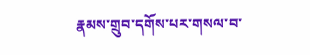རྣམས་གྲུབ་དགོས་པར་གསལ་བ་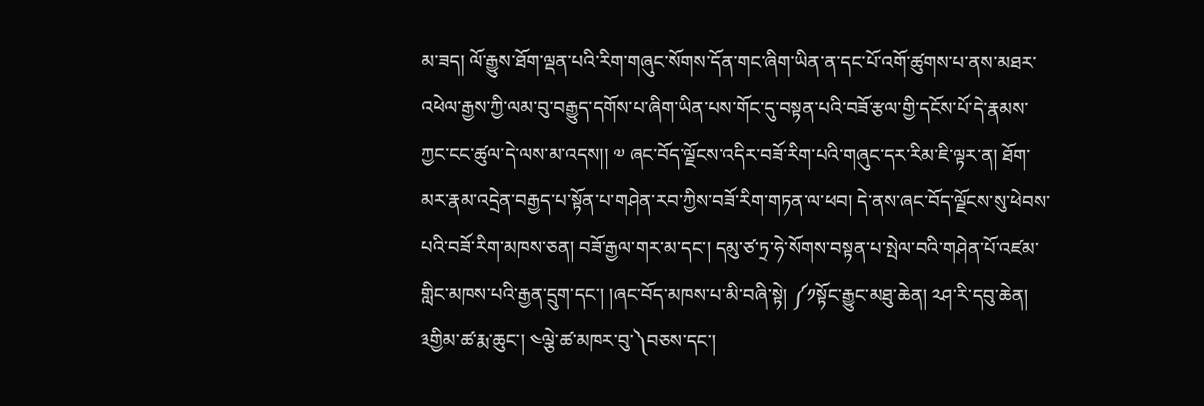མ་ཟད། ལོ་རྒྱུས་ཐོག་ལྡན་པའི་རིག་གཞུང་སོགས་དོན་གང་ཞིག་ཡིན་ན་དང་པོ་འགོ་ཚུགས་པ་ནས་མཐར་འཕེལ་རྒྱས་ཀྱི་ལམ་བུ་བརྒྱུད་དགོས་པ་ཞིག་ཡིན་པས་གོང་དུ་བསྟན་པའི་བཟོ་རྩལ་གྱི་དངོས་པོ་དེ་རྣམས་ཀྱང་ངང་ཚུལ་དེ་ལས་མ་འདས།། ༧ ཞང་བོད་ལྗོངས་འདིར་བཟོ་རིག་པའི་གཞུང་དར་རིམ་ཇི་ལྟར་ན། ཐོག་མར་རྣམ་འདྲེན་བརྒྱད་པ་སྟོན་པ་གཤེན་རབ་ཀྱིས་བཟོ་རིག་གཏན་ལ་ཕབ། དེ་ནས་ཞང་བོད་ལྗོངས་སུ་ཕེབས་པའི་བཟོ་རིག་མཁས་ཅན། བཟོ་རྒྱལ་གར་མ་དང་། དམུ་ཙ་ཏྲ་ཧེ་སོགས་བསྟན་པ་སྤེལ་བའི་གཤེན་པོ་འཛམ་གླིང་མཁས་པའི་རྒྱན་དྲུག་དང་། །ཞང་བོད་མཁས་པ་མི་བཞི་སྟེ། ༼༡སྟོང་རྒྱུང་མཐུ་ཆེན། ༢ཤ་རི་དབུ་ཆེན། ༣གྱིམ་ཚ་རྨ་ཆུང་། ༤ལྕེ་ཚ་མཁར་བུ་༽བཅས་དང་།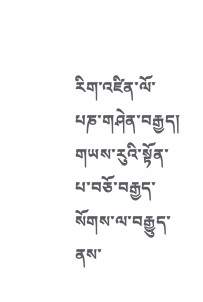རིག་འཛིན་ལོ་པཎ་གཤེན་བརྒྱད། གཡས་རུའི་སྟོན་པ་བཅོ་བརྒྱད་སོགས་ལ་བརྒྱུད་ནས་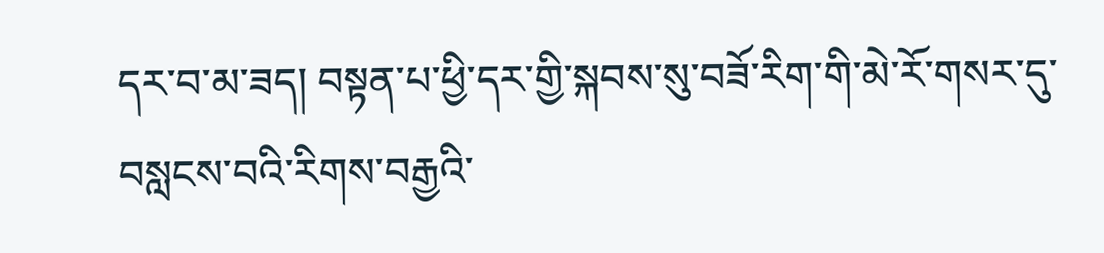དར་བ་མ་ཟད། བསྟན་པ་ཕྱི་དར་གྱི་སྐབས་སུ་བཟོ་རིག་གི་མེ་རོ་གསར་དུ་བསླངས་བའི་རིགས་བརྒྱའི་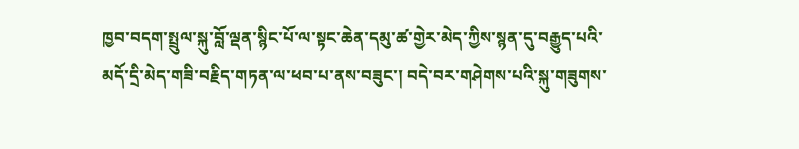ཁྱབ་བདག་སྤྲུལ་སྐུ་བློ་ལྡན་སྙིང་པོ་ལ་སྟང་ཆེན་དམུ་ཚ་གྱེར་མེད་ཀྱིས་སྙན་དུ་བརྒྱུད་པའི་མདོ་དྲི་མེད་གཟི་བརྗིད་གཏན་ལ་ཕབ་པ་ནས་བཟུང་། བདེ་བར་གཤེགས་པའི་སྐུ་གཟུགས་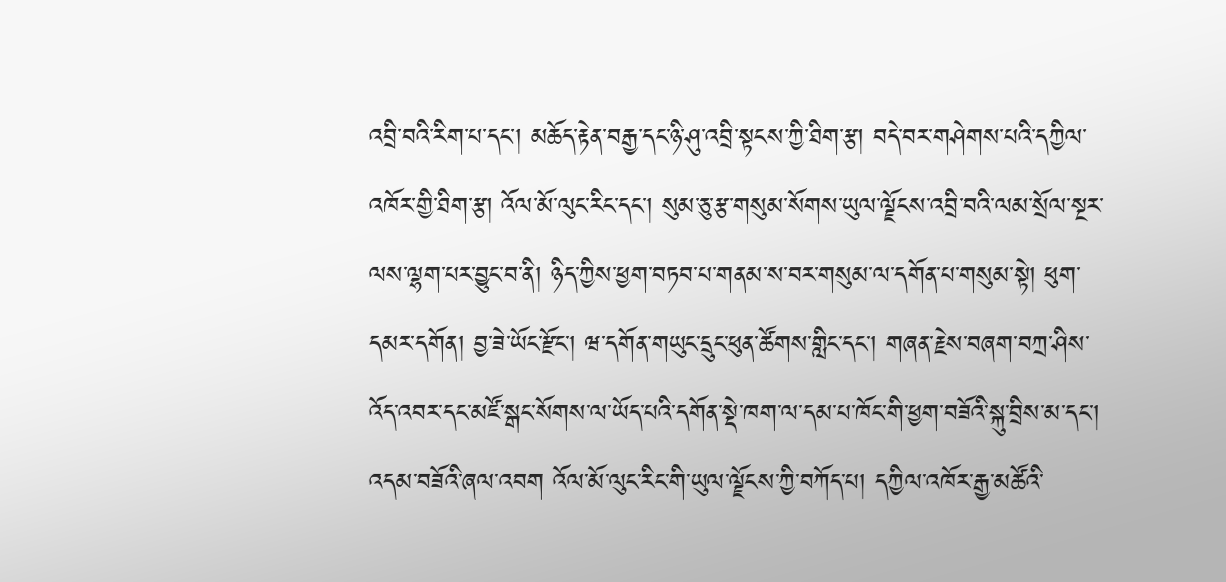འབྲི་བའི་རིག་པ་དང་། མཆོད་རྟེན་བརྒྱ་དང་ཉི་ཤུ་འབྲི་སྟངས་ཀྱི་ཐིག་རྩ། བདེ་བར་གཤེགས་པའི་དཀྱིལ་འཁོར་གྱི་ཐིག་རྩ། འོལ་མོ་ལུང་རིང་དང་། སུམ་ཅུ་རྩ་གསུམ་སོགས་ཡུལ་ལྗོངས་འབྲི་བའི་ལམ་སྲོལ་སྔར་ལས་ལྷག་པར་བྱུང་བ་ནི། ཉིད་ཀྱིས་ཕྱག་བཏབ་པ་གནམ་ས་བར་གསུམ་ལ་དགོན་པ་གསུམ་སྟེ། ཕུག་དམར་དགོན། བྱ་ཟེ་ཡོང་རྫོང་། ཝ་དགོན་གཡུང་དྲུང་ཕུན་ཚོགས་གླིང་དང་། གཞན་རྗེས་བཞག་བཀྲ་ཤིས་འོད་འབར་དང་མཛོ་སྒང་སོགས་ལ་ཡོད་པའི་དགོན་སྡེ་ཁག་ལ་དམ་པ་ཁོང་གི་ཕྱག་བཟོའི་སྐུ་བྲིས་མ་དང་། འདམ་བཟོའི་ཞལ་འབག འོལ་མོ་ལུང་རིང་གི་ཡུལ་ལྗོངས་ཀྱི་བཀོད་པ། དཀྱིལ་འཁོར་རྒྱ་མཚོའི་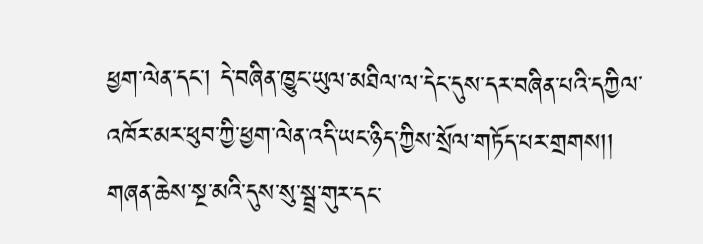ཕྱག་ལེན་དང་། དེ་བཞིན་ཁྱུང་ཡུལ་མཐིལ་ལ་དེང་དུས་དར་བཞིན་པའི་དཀྱིལ་འཁོར་མར་ཕུབ་ཀྱི་ཕྱག་ལེན་འདི་ཡང་ཉིད་ཀྱིས་སྲོལ་གཏོད་པར་གྲགས།། གཞན་ཆེས་སྔ་མའི་དུས་སུ་སྦྲ་གུར་དང་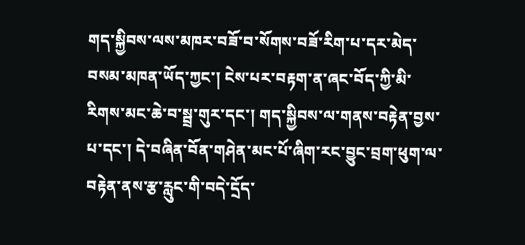གད་སྐྱིབས་ལས་མཁར་བཟོ་བ་སོགས་བཟོ་རིག་པ་དར་མེད་བསམ་མཁན་ཡོད་ཀྱང་། ངེས་པར་བརྟག་ན་ཞང་བོད་ཀྱི་མི་རིགས་མང་ཆེ་བ་སྦྲ་གུར་དང་། གད་སྐྱིབས་ལ་གནས་བརྟེན་བྱས་པ་དང་། དེ་བཞིན་བོན་གཤེན་མང་པོ་ཞིག་རང་བྱུང་བྲག་ཕུག་ལ་བརྟེན་ནས་རྩ་རླུང་གི་བདེ་དྲོད་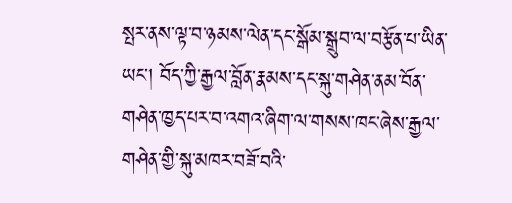སྤར་ནས་ལྟ་བ་ཉམས་ལེན་དང་སྒོམ་སྒྲུབ་ལ་བརྩོན་པ་ཡིན་ཡང་། བོད་ཀྱི་རྒྱལ་བློན་རྣམས་དང་སྐུ་གཤེན་ནམ་བོན་གཤེན་ཁྱད་པར་བ་འགའ་ཞིག་ལ་གསས་ཁང་ཞེས་རྒྱལ་གཤེན་གྱི་སྐུ་མཁར་བཟོ་བའི་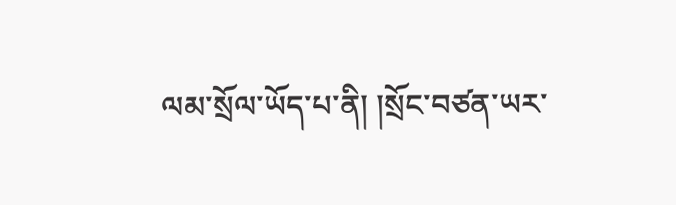ལམ་སྲོལ་ཡོད་པ་ནི། །སྲོང་བཙན་ཡར་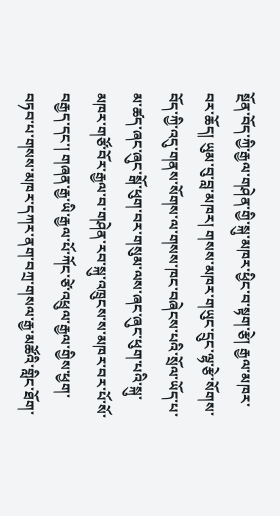སྔོན་བོད་ཀྱི་རྒྱལ་གཤེན་གྱི་སྐུ་མཁར་ཕྱིང་བ་སྟག་རྩེ། རྒྱལ་མཁར་བར་ཆོད། ཡུམ་བུ་བླ་མཁར། གསས་མཁར་གཡུང་དྲུང་ལྷ་རྩེ་སོགས་བོད་ཀྱི་འདུ་གནས་སོགས་ལ་གསས་ཁང་བཞེངས་པའི་སྲོལ་ཡོད་པ་མ་ཚད་ཞང་ཞུང་སྒོ་ཕུག་བར་གསུམ་ལས་ཞང་ཞུང་ཕུག་པའི་སྐུ་མཁར་གཙོ་བོར་རྒྱལ་བ་གཤེན་རབ་སྐུ་འཁྲུངས་ས་མཁར་བར་པོ་སོ་བརྒྱད་དང་། གཞན་རྒྱ་ཡི་རྒྱལ་པོ་ཀོང་ཙེ་འཕྲུལ་རྒྱལ་གྱིས་ཕྱག་བཏབ་པ་གསས་མཁར་དཀར་ནག་བཀྲ་གསལ་རྒྱ་མཚོའི་གླིང་ཐོག་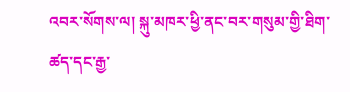འབར་སོགས་ལ། སྐུ་མཁར་ཕྱི་ནང་བར་གསུམ་གྱི་ཐིག་ཚད་དང་རྒྱ་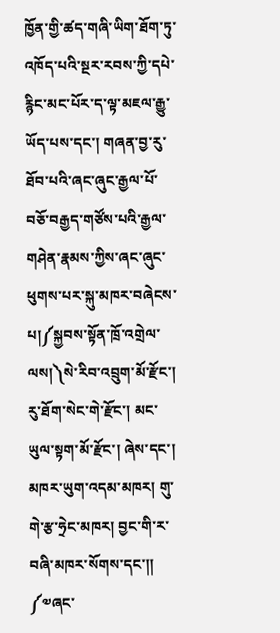ཁྱོན་གྱི་ཚད་གཞི་ཡིག་ཐོག་ཏུ་འཁོད་པའི་སྔར་རབས་ཀྱི་དཔེ་རྙིང་མང་པོར་ད་ལྟ་མཇལ་རྒྱུ་ཡོད་པས་དང་། གཞན་བྱ་རུ་ཐོབ་པའི་ཞང་ཞུང་རྒྱལ་པོ་བཅོ་བརྒྱད་གཙོས་པའི་རྒྱལ་གཤེན་རྣམས་ཀྱིས་ཞང་ཞུང་ཕུགས་པར་སྐུ་མཁར་བཞེངས་པ།༼སྐྱབས་སྟོན་ཁྲོ་འགྲེལ་ལས།༽སེ་རིབ་འབྲུག་མོ་རྫོང་། རུ་ཐོག་སེང་གེ་རྫོང་། མང་ཡུལ་སྟག་མོ་རྫོང་། ཞེས་དང་། མཁར་ཡུག་འདམ་མཁར། གུ་གེ་རྩ་ཧྲེང་མཁར། བྱང་གི་ར་བཞི་མཁར་སོགས་དང་།། ༼༧ཞང་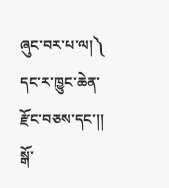ཞུང་བར་པ་ལ།༽ དང་ར་ཁྱུང་ཆེན་རྫོང་བཅས་དང་།། སྒོ་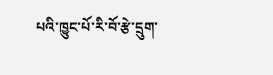པའི་ཁྱུང་པོ་རི་བོ་རྩེ་དྲུག་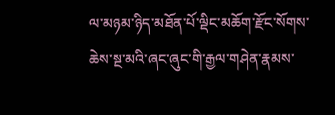ལ་མཉམ་ཉིད་མཐོན་པོ་ལྡིང་མཆོག་རྫོང་སོགས་ཆེས་སྔ་མའི་ཞང་ཞུང་གི་རྒྱལ་གཤེན་རྣམས་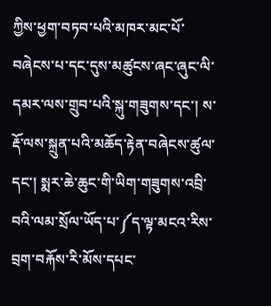ཀྱིས་ཕྱག་བཏབ་པའི་མཁར་མང་པོ་བཞེངས་པ་དང་དུས་མཚུངས་ཞང་ཞུང་ལི་དམར་ལས་གྲུབ་པའི་སྐུ་གཟུགས་དང་། ས་རྡོ་ལས་སྐྲུན་པའི་མཆོད་རྟེན་བཞེངས་ཚུལ་དང་། སྨར་ཆེ་ཆུང་གི་ཡིག་གཟུགས་འབྲི་བའི་ལམ་སྲོལ་ཡོད་པ་༼ད་ལྟ་མངའ་རིས་བྲག་བརྐོས་རི་མོས་དཔང་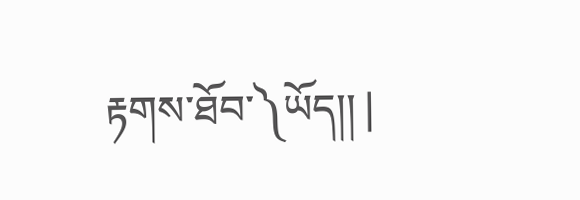རྟགས་ཐོབ་༽ཡོད།། |